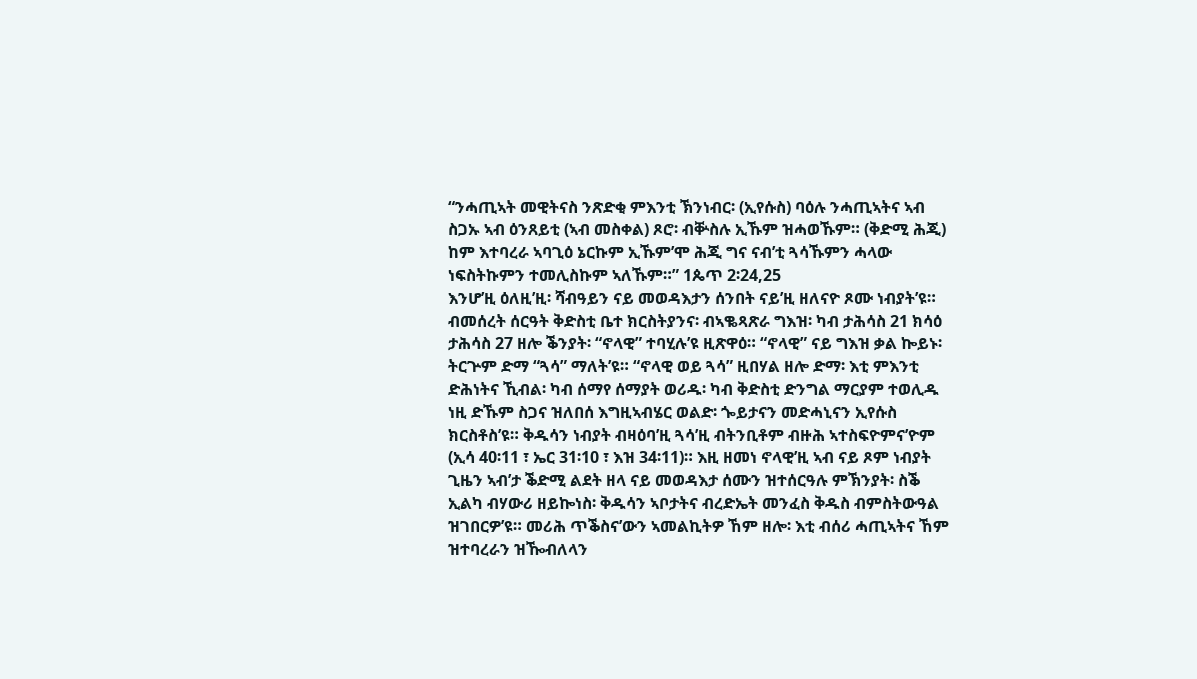“ንሓጢኣት መዊትናስ ንጽድቂ ምእንቲ ኽንነብር፡ (ኢየሱስ) ባዕሉ ንሓጢኣትና ኣብ ስጋኡ ኣብ ዕንጸይቲ (ኣብ መስቀል) ጾሮ፡ ብቝስሉ ኢኹም ዝሓወኹም። (ቅድሚ ሕጂ) ከም እተባረራ ኣባጊዕ ኔርኩም ኢኹም’ሞ ሕጂ ግና ናብ’ቲ ጓሳኹምን ሓላው ነፍስትኩምን ተመሊስኩም ኣለኹም።” 1ጴጥ 2፡24,25
እንሆ’ዚ ዕለዚ’ዚ፡ ሻብዓይን ናይ መወዳእታን ሰንበት ናይ’ዚ ዘለናዮ ጾሙ ነብያት’ዩ። ብመሰረት ሰርዓት ቅድስቲ ቤተ ክርስትያንና፡ ብኣቈጻጽራ ግእዝ፡ ካብ ታሕሳስ 21 ክሳዕ ታሕሳስ 27 ዘሎ ቕንያት፡ “ኖላዊ” ተባሂሉ’ዩ ዚጽዋዕ። “ኖላዊ” ናይ ግእዝ ቃል ኰይኑ፡ትርጕም ድማ “ጓሳ” ማለት’ዩ። “ኖላዊ ወይ ጓሳ” ዚበሃል ዘሎ ድማ፡ እቲ ምእንቲ ድሕነትና ኺብል፡ ካብ ሰማየ ሰማያት ወሪዱ፡ ካብ ቅድስቲ ድንግል ማርያም ተወሊዱ ነዚ ድኹም ስጋና ዝለበሰ እግዚኣብሄር ወልድ፡ ጐይታናን መድሓኒናን ኢየሱስ ክርስቶስ’ዩ። ቅዱሳን ነብያት ብዛዕባ’ዚ ጓሳ’ዚ ብትንቢቶም ብዙሕ ኣተስፍዮምና’ዮም (ኢሳ 40፡11 ፣ ኤር 31፡10 ፣ እዝ 34፡11)። እዚ ዘመነ ኖላዊ’ዚ ኣብ ናይ ጾም ነብያት ጊዜን ኣብ’ታ ቕድሚ ልደት ዘላ ናይ መወዳእታ ሰሙን ዝተሰርዓሉ ምኽንያት፡ ስቕ ኢልካ ብሃውሪ ዘይኰነስ፡ ቅዱሳን ኣቦታትና ብረድኤት መንፈስ ቅዱስ ብምስትውዓል ዝገበርዎ’ዩ። መሪሕ ጥቕስና’ውን ኣመልኪትዎ ኸም ዘሎ፡ እቲ ብሰሪ ሓጢኣትና ኸም ዝተባረራን ዝዀብለላን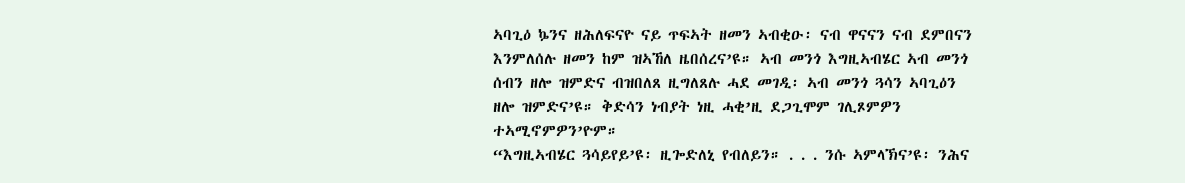ኣባጊዕ ኴንና ዘሕለፍናዮ ናይ ጥፍኣት ዘመን ኣብቂዑ፡ ናብ ዋናናን ናብ ደምበናን እንምለሰሉ ዘመን ከም ዝኣኸለ ዜበሰረና’ዩ። ኣብ መንጎ እግዚኣብሄር ኣብ መንጎ ሰብን ዘሎ ዝምድና ብዝበለጸ ዚግለጸሉ ሓደ መገዲ፡ ኣብ መንጎ ጓሳን ኣባጊዕን ዘሎ ዝምድና’ዩ። ቅድሳን ነብያት ነዚ ሓቂ’ዚ ደጋጊሞም ገሊጾምዎን ተኣሚኖምዎን’ዮም።
“እግዚኣብሄር ጓሳይየይ’ዩ፡ ዚጐድለኒ የብለይን። . . . ንሱ ኣምላኽና’ዩ፡ ንሕና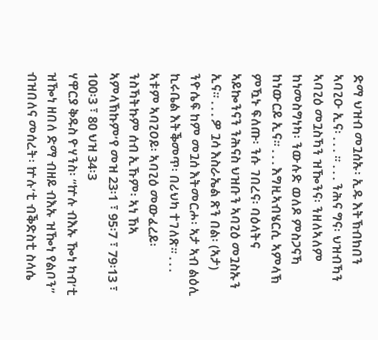ድማ ህዝብ መጓሰኡ፡ ኢዱ እትኽብክበን ኣባጊዑ ኢና፡ . . . ። . . . ንሕና ግና፡ ህዝብኻን ኣባጊዕ መጓስኻን ዝዀንና፡ ንዘለኣለም ከነመስግነካ፡ ንውሉድ ወለዶ ምስጋናኻ ከነውርይ ኢና። . . . እግዚኣብሄርሲ ኣምላኽ ምዃኑ ፍለጡ፡ ንሱ ገበረና፡ ባዕላትና ኣይኰንናን ንሕናስ ህዝቡን ኣባጊዕ መጓስኡን ኢና። . . . ዎ ጓሳ እስራኤል ጽን በል፡ (ኣታ) ንዮሴፍ ከም መጓሰ እትመርሖ፡ ኣታ ኣብ ልዕሊ ኪሩቤል እትቕመጥ፡ በሪህካ ተገለጽ። . . . ኣቱም ኣባጊዐይ፡ ኣባጊዕ መውፈረይ፡ ንስኻትኩም ሰብ ኢኹም፡ ኣነ ኸኣ ኣምላኽኩም’የ መዝ 23፡1 ፣ 95፡7 ፣ 79፡13 ፣ 100፡3 ፣ 80 ህዝ 34፡3
ሃዋርያ ቅዱስ ዮሃንስ፡ “ኵሉ ብእኡ ዀነ ካብ’ቲ ዝዀነ ዘበለ ድማ ብዘይ ብእኡ ዝዀነ የልቦን” ብዝበለና መሰረት፡ ኵሉ’ቲ ብቕድስቲ ስላሴ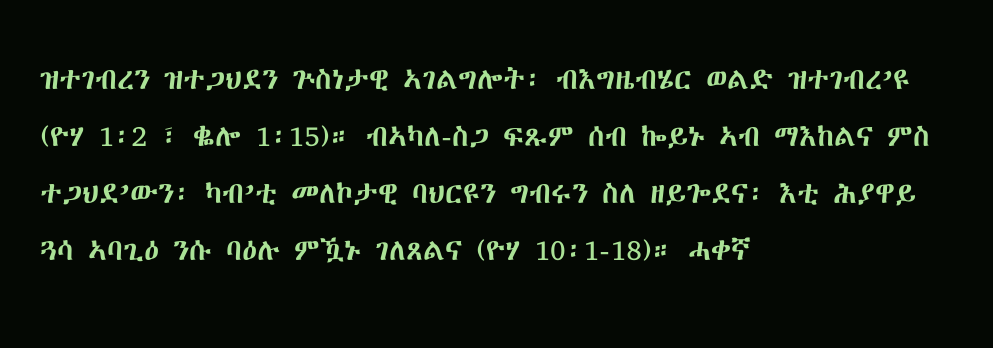ዝተገብረን ዝተጋህደን ጕስነታዊ ኣገልግሎት፡ ብእግዜብሄር ወልድ ዝተገብረ’ዩ (ዮሃ 1፡2 ፣ ቈሎ 1፡15)። ብኣካለ-ስጋ ፍጹም ሰብ ኰይኑ ኣብ ማእከልና ምስ ተጋህደ’ውን፡ ካብ’ቲ መለኮታዊ ባህርዩን ግብሩን ስለ ዘይጐደና፡ እቲ ሕያዋይ ጓሳ ኣባጊዕ ንሱ ባዕሉ ምዃኑ ገለጸልና (ዮሃ 10፡1-18)። ሓቀኛ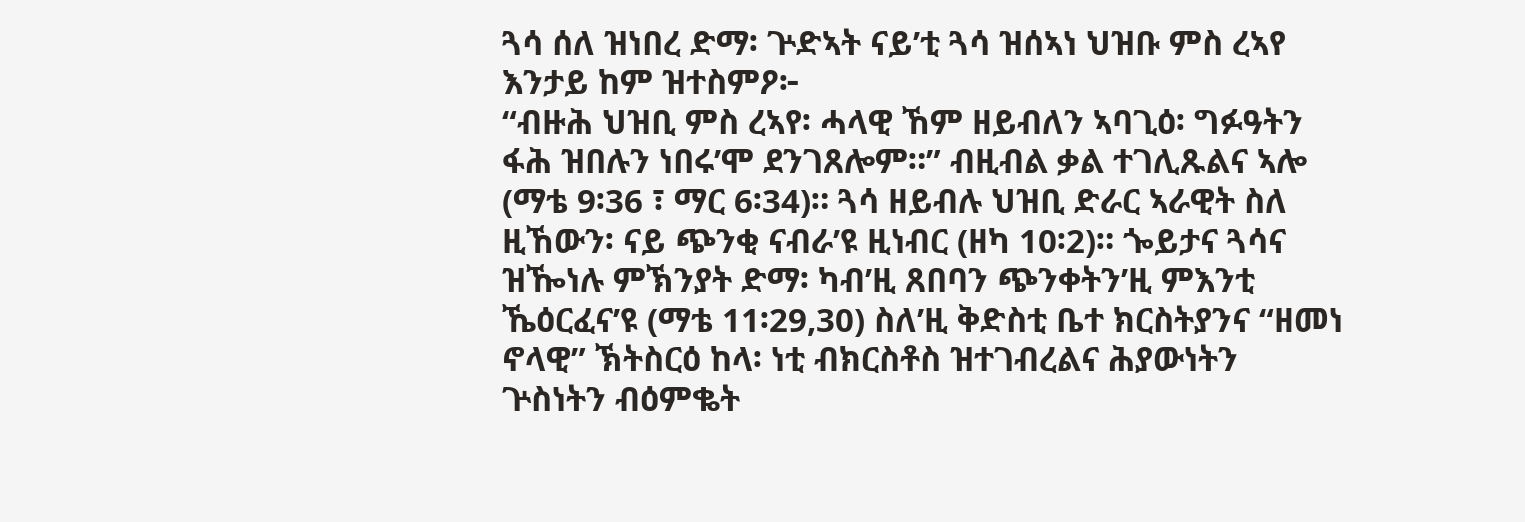ጓሳ ሰለ ዝነበረ ድማ፡ ጕድኣት ናይ’ቲ ጓሳ ዝሰኣነ ህዝቡ ምስ ረኣየ እንታይ ከም ዝተስምዖ፦
“ብዙሕ ህዝቢ ምስ ረኣየ፡ ሓላዊ ኸም ዘይብለን ኣባጊዕ፡ ግፉዓትን ፋሕ ዝበሉን ነበሩ’ሞ ደንገጸሎም።” ብዚብል ቃል ተገሊጹልና ኣሎ (ማቴ 9፡36 ፣ ማር 6፡34)። ጓሳ ዘይብሉ ህዝቢ ድራር ኣራዊት ስለ ዚኸውን፡ ናይ ጭንቂ ናብራ’ዩ ዚነብር (ዘካ 10፡2)። ጐይታና ጓሳና ዝዀነሉ ምኽንያት ድማ፡ ካብ’ዚ ጸበባን ጭንቀትን’ዚ ምእንቲ ኼዕርፈና’ዩ (ማቴ 11፡29,30) ስለ’ዚ ቅድስቲ ቤተ ክርስትያንና “ዘመነ ኖላዊ” ኽትስርዕ ከላ፡ ነቲ ብክርስቶስ ዝተገብረልና ሕያውነትን ጕስነትን ብዕምቈት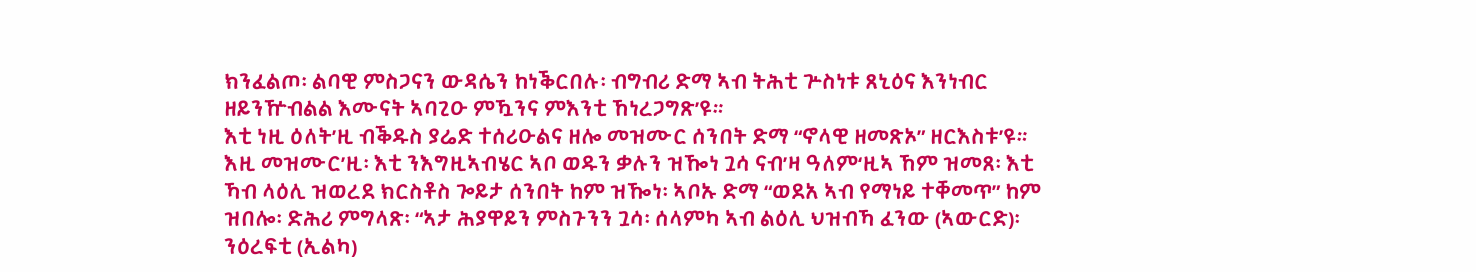ክንፈልጦ፡ ልባዊ ምስጋናን ውዳሴን ከነቕርበሉ፡ ብግብሪ ድማ ኣብ ትሕቲ ጕስነቱ ጸኒዕና እንነብር ዘይንዅብልል እሙናት ኣባጊዑ ምዃንና ምእንቲ ኸነረጋግጽ’ዩ።
እቲ ነዚ ዕለት’ዚ ብቕዱስ ያሬድ ተሰሪዑልና ዘሎ መዝሙር ሰንበት ድማ “ኖላዊ ዘመጽኦ” ዘርእስቱ’ዩ። እዚ መዝሙር’ዚ፡ እቲ ንእግዚኣብሄር ኣቦ ወዱን ቃሉን ዝዀነ ጓሳ ናብ’ዛ ዓለም‘ዚኣ ኸም ዝመጸ፡ እቲ ኻብ ላዕሊ ዝወረደ ክርስቶስ ጐይታ ሰንበት ከም ዝዀነ፡ ኣቦኡ ድማ “ወደአ ኣብ የማነይ ተቐመጥ” ከም ዝበሎ፡ ድሕሪ ምግላጽ፡ “ኣታ ሕያዋይን ምስጉንን ጓሳ፡ ሰላምካ ኣብ ልዕሊ ህዝብኻ ፈንው (ኣውርድ)፡ ንዕረፍቲ (ኢልካ)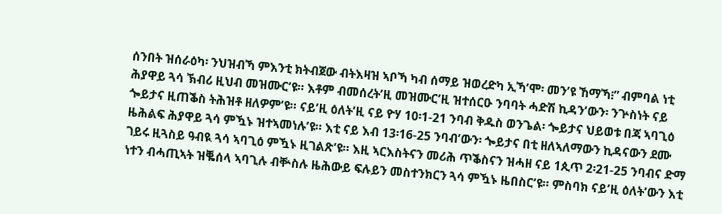ሰንበት ዝሰራዕካ፡ ንህዝብኻ ምእንቲ ክትብጀው ብትእዛዝ ኣቦኻ ካብ ሰማይ ዝወረድካ ኢኻ’ሞ፡ መን’ዩ ኸማኻ፧” ብምባል ነቲ ሕያዋይ ጓሳ ኽብሪ ዚህብ መዝሙር’ዩ። እቶም ብመሰረት’ዚ መዝሙር’ዚ ዝተሰርዑ ንባባት ሓድሽ ኪዳን’ውን፡ ንጕስነት ናይ ጐይታና ዚጠቕስ ትሕዝቶ ዘለዎም’ዩ። ናይ’ዚ ዕለት’ዚ ናይ ዮሃ 10፡1-21 ንባብ ቅዱስ ወንጌል፡ ጐይታና ህይወቱ በጃ ኣባጊዕ ዜሕልፍ ሕያዋይ ጓሳ ምዃኑ ዝተኣመነሉ’ዩ። እቲ ናይ እብ 13፡16-25 ንባብ’ውን፡ ጐይታና በቲ ዘለኣለማውን ኪዳናውን ደሙ ገይሩ ዚጓስይ ዓብዪ ጓሳ ኣባጊዕ ምዃኑ ዚገልጽ’ዩ። እዚ ኣርእስትናን መሪሕ ጥቕስናን ዝሓዘ ናይ 1ጲጥ 2፡21-25 ንባብና ድማ ነተን ብሓጢኣት ዝቘሰላ ኣባጊሉ ብቝስሉ ዜሕውይ ፍሉይን መስተንክርን ጓሳ ምዃኑ ዜበስር’ዩ። ምስባክ ናይ’ዚ ዕለት’ውን እቲ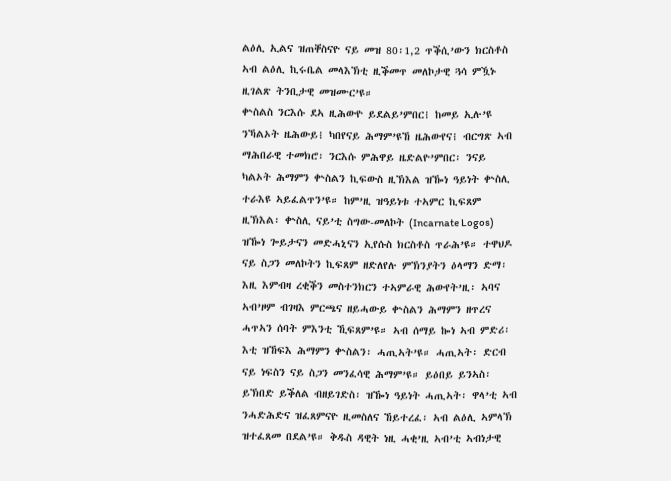ልዕሊ ኢልና ዝጠቐስናዮ ናይ መዝ 80፡1,2 ጥቕሲ’ውን ክርስቶስ ኣብ ልዕሊ ኪሩቤል መላእኽቲ ዚቕመጥ መለኮታዊ ጓሳ ምዃኑ ዚገልጽ ትንቢታዊ መዝሙር’ዩ።
ቍስልስ ንርእሱ ደኣ ዚሕውዮ ይደልይ’ምበር፧ ከመይ ኢሉ’ዩ ንኻልኦት ዜሕውይ፧ ካበየናይ ሕማም’ዩኸ ዜሕውየና፧ ብርግጽ ኣብ ማሕበራዊ ተመክሮ፡ ንርእሱ ምሕዋይ ዜድልዮ’ምበር፡ ንናይ ካልኦት ሕማምን ቍስልን ኪፍውስ ዚኽእል ዝዀነ ዓይነት ቍስሊ ተራእዩ ኣይፈልጥን’ዩ። ከም’ዚ ዝዓይነቱ ተኣምር ኪፍጸም ዚኽእል፡ ቍስሊ ናይ’ቲ ስግው-መለኮት (Incarnate Logos) ዝዀነ ጐይታናን መድሓኒናን ኢየሱስ ክርስቶስ ጥራሕ’ዩ። ተዋህዶ ናይ ስጋን መለኮትን ኪፍጸም ዘድለየሉ ምኽንያትን ዕላማን ድማ፡ እዚ እምብዛ ረቂቕን መስተንክርን ተኣምራዊ ሕውየት’ዚ፡ ኣባና ኣብ’ዞም ብገዛእ ምርጫና ዘይሓውይ ቍስልን ሕማምን ዘጥረና ሓጥኣን ሰባት ምእንቲ ኺፍጸም’ዩ። ኣብ ሰማይ ኰነ ኣብ ምድሪ፡ እቲ ዝኸፍእ ሕማምን ቍስልን፡ ሓጢኣት’ዩ። ሓጢኣት፡ ድርብ ናይ ነፍስን ናይ ስጋን መንፈሳዊ ሕማም’ዩ። ይዕበይ ይንኣስ፡ ይኽበድ ይቕለል ብዘይገድስ፡ ዝዀነ ዓይነት ሓጢኣት፡ ዋላ’ቲ ኣብ ንሓድሕድና ዝፈጸምናዮ ዚመስለና ኸይተረፈ፡ ኣብ ልዕሊ ኣምላኽ ዝተፈጸመ በደል’ዩ። ቅዱስ ዳዊት ነዚ ሓቂ’ዚ ኣብ’ቲ ኣብነታዊ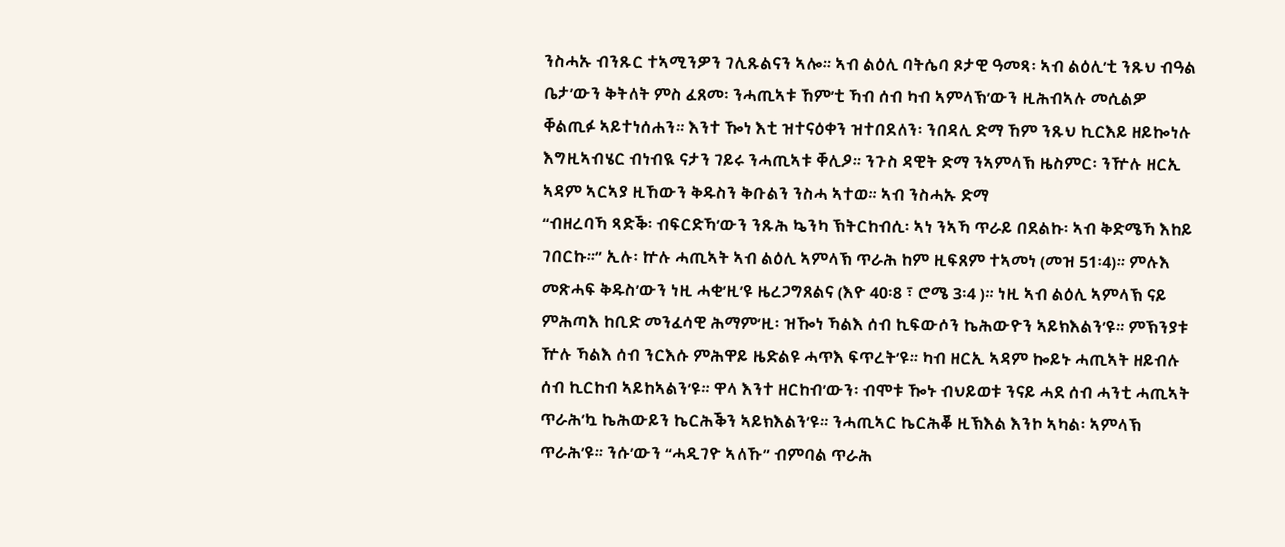ንስሓኡ ብንጹር ተኣሚንዎን ገሊጹልናን ኣሎ። ኣብ ልዕሊ ባትሴባ ጾታዊ ዓመጻ፡ ኣብ ልዕሊ’ቲ ንጹህ ብዓል ቤታ’ውን ቅትለት ምስ ፈጸመ፡ ንሓጢኣቱ ኸም’ቲ ኻብ ሰብ ካብ ኣምላኽ’ውን ዚሕብኣሉ መሲልዎ ቐልጢፉ ኣይተነሰሐን። እንተ ዀነ እቲ ዝተናዕቀን ዝተበደለን፡ ንበዳሊ ድማ ኸም ንጹህ ኪርእይ ዘይኰነሉ እግዚኣብሄር ብነብዪ ናታን ገይሩ ንሓጢኣቱ ቐሊዖ። ንጉስ ዳዊት ድማ ንኣምላኽ ዜስምር፡ ንዅሉ ዘርኢ ኣዳም ኣርኣያ ዚኸውን ቅዱስን ቅቡልን ንስሓ ኣተወ። ኣብ ንስሓኡ ድማ
“ብዘረባኻ ጻድቕ፡ ብፍርድኻ’ውን ንጹሕ ኴንካ ኽትርከብሲ፡ ኣነ ንኣኻ ጥራይ በደልኩ፡ ኣብ ቅድሜኻ እከይ ገበርኩ።” ኢሉ፡ ኵሉ ሓጢኣት ኣብ ልዕሊ ኣምላኽ ጥራሕ ከም ዚፍጸም ተኣመነ (መዝ 51፡4)። ምሉእ መጽሓፍ ቅዱስ’ውን ነዚ ሓቂ’ዚ’ዩ ዜረጋግጸልና (እዮ 40፡8 ፣ ሮሜ 3፡4 )። ነዚ ኣብ ልዕሊ ኣምላኽ ናይ ምሕጣእ ከቢድ መንፈሳዊ ሕማም’ዚ፡ ዝዀነ ኻልእ ሰብ ኪፍውሶን ኬሕውዮን ኣይክእልን’ዩ። ምኽንያቱ ዅሉ ኻልእ ሰብ ንርእሱ ምሕዋይ ዜድልዩ ሓጥእ ፍጥረት’ዩ። ካብ ዘርኢ ኣዳም ኰይኑ ሓጢኣት ዘይብሉ ሰብ ኪርከብ ኣይከኣልን’ዩ። ዋላ እንተ ዘርከብ’ውን፡ ብሞቱ ዀኑ ብህይወቱ ንናይ ሓደ ሰብ ሓንቲ ሓጢኣት ጥራሕ’ኳ ኬሕውይን ኬርሕቕን ኣይክእልን’ዩ። ንሓጢኣር ኬርሕቖ ዚኽእል እንኮ ኣካል፡ ኣምላኽ ጥራሕ’ዩ። ንሱ’ውን “ሓዲገዮ ኣለኹ” ብምባል ጥራሕ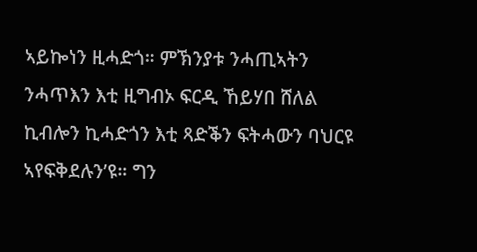ኣይኰነን ዚሓድጎ። ምኽንያቱ ንሓጢኣትን ንሓጥእን እቲ ዚግብኦ ፍርዲ ኸይሃበ ሸለል ኪብሎን ኪሓድጎን እቲ ጻድቕን ፍትሓውን ባህርዩ ኣየፍቅደሉን’ዩ። ግን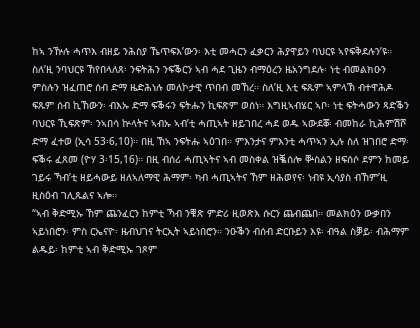ከኣ ንዅሉ ሓጥእ ብዘይ ንሕስያ ኼጥፍእ’ውን፡ እቲ መሓርን ፈቃርን ሕያዋይን ባህርዩ ኣየፍቅደሉን’ዩ። ስለ’ዚ ንባህርዩ ኸየበላለጸ፡ ንፍትሕን ንፍቕርን ኣብ ሓደ ጊዜን ብማዕረን ዜአንግደሉ፡ ነቲ ብመልክዑን ምስሉን ዝፈጠሮ ሰብ ድማ ዜድሕነሉ መለኮታዊ ጥበብ መኸረ። ስለ’ዚ እቲ ፍጹም ኣምላኽ ብተዋሕዶ ፍጹም ሰብ ኪኸውን፡ ብእኡ ድማ ፍቕሩን ፍትሑን ኪፍጽም ወሰነ። እግዚኣብሄር ኣቦ፡ ነቲ ፍትሓውን ጻድቕን ባህርዩ ኺፍጽም፡ ንኣበሳ ኵላትና ኣብኡ ኣብ’ቲ ሓጢኣት ዘይገበረ ሓደ ወዱ ኣውደቖ፡ ብመከራ ኪሕምሽሾ ድማ ፈተወ (ኢሳ 53፡6,10)። በዚ ኸኣ ንፍትሑ ኣዕገበ። ምእንታና ምእንቲ ሓጥኣን ኢሉ ስለ ዝገበሮ ድማ፡ ፍቕሩ ፈጸመ (ዮሃ 3፡15,16)። በዚ ብሰሪ ሓጢኣትና ኣብ መስቀል ዝቘሰሎ ቝስልን ዘፍሰሶ ደምን ከመይ ገይሩ ኻብ’ቲ ዘይሓውይ ዘለኣለማዊ ሕማም፡ ካብ ሓጢኣትና ኸም ዘሕወየና፡ ነብዩ ኢሳያስ ብኸም’ዚ ዚስዕብ ገሊጹልና ኣሎ።
“ኣብ ቅድሚኡ ኸም ጨንፈርን ከምቲ ኻብ ንቑጽ ምድሪ ዚወጽእ ሱርን ጨብጨበ። መልክዕን ውቃበን ኣይነበሮን፡ ምስ ርኤናዮ፡ ዜብህገና ትርኢት ኣይነበሮን። ንዑቕን ብሰብ ድርቡይን እዩ፡ ብዓል ስቓይ፡ ብሕማም ልዱይ፡ ከምቲ ኣብ ቅድሚኡ ገጾም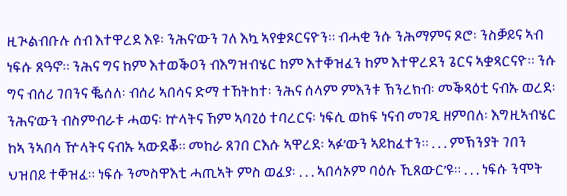ዚጒልብቡሉ ሰብ እተዋረደ እዩ፡ ንሕና’ውን ገለ እኳ ኣየቋጾርናዮን። ብሓቂ ንሱ ንሕማምና ጾሮ፡ ንስቓይና ኣብ ነፍሱ ጸዓኖ። ንሕና ግና ከም እተወቕዐን ብእግዝብሄር ከም እተቐዝፈን ከም እተዋረደን ጌርና ኣቋጻርናዮ። ንሱ ግና ብሰሪ ገበንና ቘሰለ፡ ብሰሪ ኣበሳና ድማ ተኸትከተ፡ ንሕና ሰላም ምእንቱ ኽንረክብ፡ መቕጻዕቲ ናብኡ ወረደ፡ ንሕና’ውን ብስምብራቱ ሓወና፡ ኵላትና ኸም ኣባጊዕ ተባረርና፡ ነፍሲ ወከፍ ነናብ መገዲ ዘምበለ፡ እግዚኣብሄር ከኣ ንኣበሳ ዅላትና ናብኡ ኣውደቖ። መከራ ጸገበ ርእሱ ኣዋረደ፡ ኣፉ’ውን ኣይከፈተን። . . . ምኽንያት ገበን ህዝበይ ተቐዝፈ። ነፍሱ ንመስዋእቲ ሓጢኣት ምስ ወፈያ፡ . . . ኣበሳኦም ባዕሉ ኺጸውር’ዩ። . . . ነፍሱ ንሞት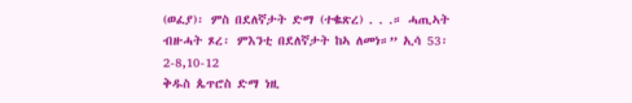(ወፈያ)፡ ምስ በደለኛታት ድማ (ተቈጽረ) . . .። ሓጢኣት ብዙሓት ጾረ፡ ምእንቲ በደለኛታት ከኣ ለመነ።” ኢሳ 53፡2-8,10-12
ቅዱስ ጴጥሮስ ድማ ነዚ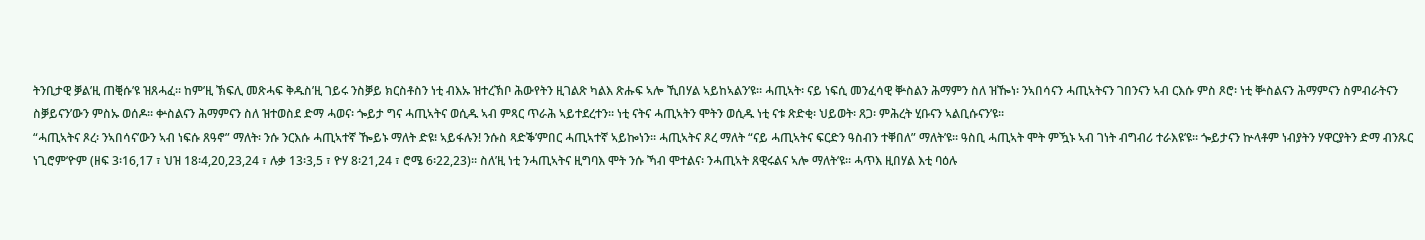ትንቢታዊ ቓል’ዚ ጠቒሱ’ዩ ዝጸሓፈ። ከም’ዚ ኽፍሊ መጽሓፍ ቅዱስ’ዚ ገይሩ ንስቓይ ክርስቶስን ነቲ ብእኡ ዝተረኽቦ ሕውየትን ዚገልጽ ካልእ ጽሑፍ ኣሎ ኺበሃል ኣይከኣልን’ዩ። ሓጢኣት፡ ናይ ነፍሲ መንፈሳዊ ቝስልን ሕማምን ስለ ዝዀነ፡ ንኣበሳናን ሓጢኣትናን ገበንናን ኣብ ርእሱ ምስ ጾሮ፡ ነቲ ቝስልናን ሕማምናን ስምብራትናን ስቓይናን’ውን ምስኡ ወሰዶ። ቍስልናን ሕማምናን ስለ ዝተወስደ ድማ ሓወና፡ ጐይታ ግና ሓጢኣትና ወሲዱ ኣብ ምጻር ጥራሕ ኣይተደረተን። ነቲ ናትና ሓጢኣትን ሞትን ወሲዱ ነቲ ናቱ ጽድቂ፡ ህይወት፡ ጸጋ፡ ምሕረት ሂቡናን ኣልቢሱናን’ዩ።
“ሓጢኣትና ጾረ፡ ንኣበሳና’ውን ኣብ ነፍሱ ጸዓኖ” ማለት፡ ንሱ ንርእሱ ሓጢኣተኛ ዀይኑ ማለት ድዩ፧ ኣይፋሉን! ንሱስ ጻድቕ’ምበር ሓጢኣተኛ ኣይኰነን። ሓጢኣትና ጾረ ማለት “ናይ ሓጢኣትና ፍርድን ዓስብን ተቐበለ” ማለት’ዩ። ዓስቢ ሓጢኣት ሞት ምዃኑ ኣብ ገነት ብግብሪ ተራእዩ’ዩ። ጐይታናን ኵላቶም ነብያትን ሃዋርያትን ድማ ብንጹር ነጊሮም’ዮም (ዘፍ 3፡16,17 ፣ ህዝ 18፡4,20,23,24 ፣ ሉቃ 13፡3,5 ፣ ዮሃ 8፡21,24 ፣ ሮሜ 6፡22,23)። ስለ’ዚ ነቲ ንሓጢኣትና ዚግባእ ሞት ንሱ ኻብ ሞተልና፡ ንሓጢኣት ጸዊሩልና ኣሎ ማለት’ዩ። ሓጥእ ዚበሃል እቲ ባዕሉ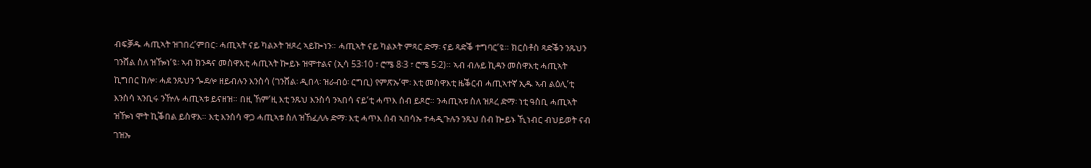ብፍቓዱ ሓጢኣት ዝገበረ’ምበር፡ ሓጢኣት ናይ ካልኦት ዝጾረ ኣይኰነን። ሓጢኣት ናይ ካልኦት ምጻር ድማ፡ ናይ ጻድቕ ተግባር’ዩ። ክርስቶስ ጻድቕን ንጹህን ገንሸል ስለ ዝዀነ’ዩ፡ ኣብ ክንዳና መስዋእቲ ሓጢኣት ኰይኑ ዝሞተልና (ኢሳ 53፡10 ፣ ሮሜ 8፡3 ፣ ሮሜ 5፡2)። ኣብ ብሉይ ኪዳን መስዋእቲ ሓጢኣት ኪግበር ከሎ፡ ሓደ ንጹህን ጐደሎ ዘይብሉን እንስሳ (ገንሸል፡ ዲበላ፡ ዝራብዕ፡ ርግቢ) የምጽኡ’ሞ፡ እቲ መስዋእቲ ዜቕርብ ሓጢኣተኛ ኢዱ ኣብ ልዕሊ’ቲ እንስሳ ኣንቢሩ ንዅሉ ሓጢኣቱ ይናዘዝ። በዚ ኸም’ዚ እቲ ንጹህ እንስሳ ንኣበሳ ናይ’ቲ ሓጥእ ሰብ ይጾሮ። ንሓጢኣቱ ስለ ዝጾረ ድማ፡ ነቲ ዓስቢ ሓጢኣት ዝዀነ ሞት ኪቕበል ይስዋእ። እቲ እንስሳ ዋጋ ሓጢኣቱ ስለ ዝኸፈለሉ ድማ፡ እቲ ሓጥእ ሰብ ኣበሳኡ ተሓዲጉሉን ንጹህ ሰብ ኰይኑ ኺነብር ብህይወት ናብ ገዝኡ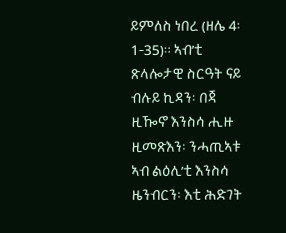ይምለስ ነበረ (ዘሌ 4፡1-35)። ኣብ’ቲ ጽላሎታዊ ስርዓት ናይ ብሉይ ኪዳን፡ በጃ ዚዀኖ እንስሳ ሒዙ ዚመጽእን፡ ንሓጢኣቱ ኣብ ልዕሊ’ቲ እንስሳ ዜንብርን፡ እቲ ሕድገት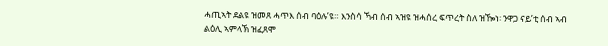ሓጢኣት ደልዩ ዝመጸ ሓጥእ ሰብ ባዕሉ’ዩ። እንስሳ ኻብ ሰብ ኣዝዩ ዝሓሰረ ፍጥረት ስለ ዝዀነ፡ ንዋጋ ናይ’ቲ ሰብ ኣብ ልዕሊ ኣምላኽ ዝፈጸሞ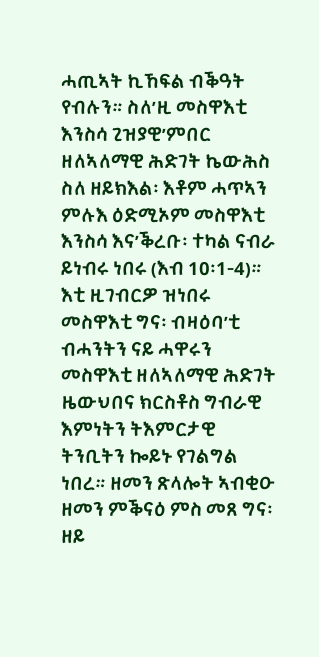ሓጢኣት ኪኸፍል ብቕዓት የብሉን። ስለ’ዚ መስዋእቲ እንስሳ ጊዝያዊ’ምበር ዘለኣለማዊ ሕድገት ኬውሕስ ስለ ዘይክእል፡ እቶም ሓጥኣን ምሉእ ዕድሚኦም መስዋእቲ እንስሳ እና’ቕረቡ፡ ተካል ናብራ ይነብሩ ነበሩ (እብ 10፡1-4)። እቲ ዚገብርዎ ዝነበሩ መስዋእቲ ግና፡ ብዛዕባ’ቲ ብሓንትን ናይ ሓዋሩን መስዋእቲ ዘለኣለማዊ ሕድገት ዜውህበና ክርስቶስ ግብራዊ እምነትን ትእምርታዊ ትንቢትን ኰይኑ የገልግል ነበረ። ዘመን ጽላሎት ኣብቂዑ ዘመን ምቕናዕ ምስ መጸ ግና፡ ዘይ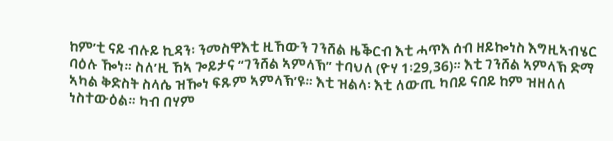ከም’ቲ ናይ ብሉይ ኪዳን፡ ንመስዋእቲ ዚኸውን ገንሸል ዜቕርብ እቲ ሓጥእ ሰብ ዘይኰነስ እግዚኣብሄር ባዕሉ ዀነ። ስለ’ዚ ኸኣ ጐይታና “ገንሸል ኣምላኽ” ተባህለ (ዮሃ 1፡29,36)። እቲ ገንሸል ኣምላኽ ድማ ኣካል ቅድስት ስላሴ ዝዀነ ፍጹም ኣምላኽ’ዩ። እቲ ዝልላ፡ እቲ ለውጢ ካበይ ናበይ ከም ዝዘለለ ነስተውዕል። ካብ በሃም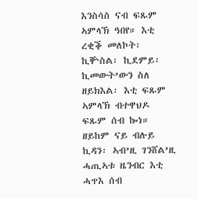እንስሳስ ናብ ፍጹም ኣምላኽ ዓበየ። እቲ ረቂቕ መለኮት፡ ኪቝስል፡ ኪደምይ፡ ኪመውት’ውን ስለ ዘይክእል፡ እቲ ፍጹም ኣምላኽ ብተዋህዶ ፍጹም ሰብ ኰነ። ዘይከም ናይ ብሉይ ኪዳን፡ ኣብ’ዚ ገንሸል’ዚ ሓጢኣቱ ዜንብር እቲ ሓጥእ ሰብ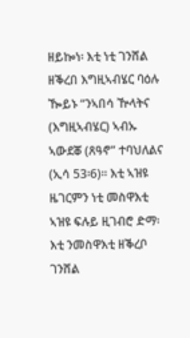ዘይኰነ፡ እቲ ነቲ ገንሸል ዘቕረበ እግዚኣብሄር ባዕሉ ዀይኑ “ንኣበሳ ዅላትና (እግዚኣብሄር) ኣብኡ ኣውደቖ (ጸዓኖ” ተባህለልና (ኢሳ 53፡6)። እቲ ኣዝዩ ዜገርምን ነቲ መስዋእቲ ኣዝዩ ፍሉይ ዚገብሮ ድማ፡ እቲ ንመስዋእቲ ዘቕረቦ ገንሸል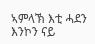ኣምላኽ እቲ ሓደን እንኮን ናይ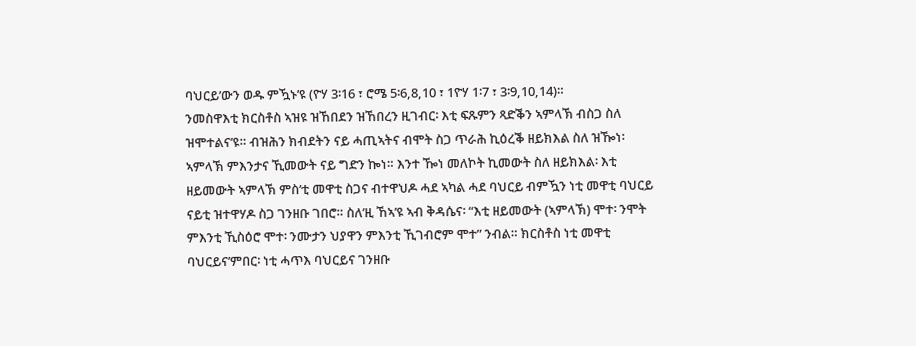ባህርይ’ውን ወዱ ምዃኑ’ዩ (ዮሃ 3፡16 ፣ ሮሜ 5፡6,8,10 ፣ 1ዮሃ 1፡7 ፣ 3፡9,10,14)።
ንመስዋእቲ ክርስቶስ ኣዝዩ ዝኸበደን ዝኸበረን ዚገብር፡ እቲ ፍጹምን ጻድቕን ኣምላኽ ብስጋ ስለ ዝሞተልና’ዩ። ብዝሕን ክብደትን ናይ ሓጢኣትና ብሞት ስጋ ጥራሕ ኪዕረቕ ዘይክእል ስለ ዝዀነ፡ ኣምላኽ ምእንታና ኺመውት ናይ ግድን ኰነ። እንተ ዀነ መለኮት ኪመውት ስለ ዘይክእል፡ እቲ ዘይመውት ኣምላኽ ምስ’ቲ መዋቲ ስጋና ብተዋህዶ ሓደ ኣካል ሓደ ባህርይ ብምዃን ነቲ መዋቲ ባህርይ ናይቲ ዝተዋሃዶ ስጋ ገንዘቡ ገበሮ። ስለ’ዚ ኸኣ’ዩ ኣብ ቅዳሴና፡ “እቲ ዘይመውት (ኣምላኽ) ሞተ፡ ንሞት ምእንቲ ኺስዕሮ ሞተ፡ ንሙታን ህያዋን ምእንቲ ኺገብሮም ሞተ” ንብል። ክርስቶስ ነቲ መዋቲ ባህርይና’ምበር፡ ነቲ ሓጥእ ባህርይና ገንዘቡ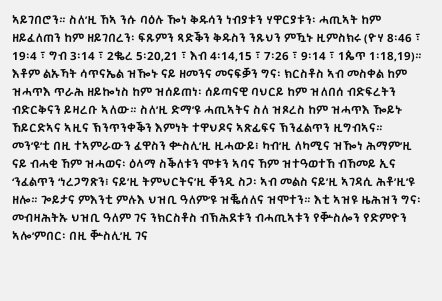ኣይገበሮን። ስለ’ዚ ኸኣ ንሱ ባዕሉ ዀነ ቅዱሳን ነብያቱን ሃዋርያቱን፡ ሓጢኣት ከም ዘይፈለጠን ከም ዘይገበረን፡ ፍጹምን ጻድቕን ቅዱስን ንጹህን ምዃኑ ዚምስክሩ (ዮሃ 8፡46 ፣ 19፡4 ፣ ግብ 3፡14 ፣ 2ቈረ 5፡20,21 ፣ እብ 4፡14,15 ፣ 7፡26 ፣ 9፡14 ፣ 1ጴጥ 1፡18,19)። እቶም ልኡኻት ሳጥናኤል ዝዀኑ ናይ ዘመንና መናፍቓን ግና፡ ክርስቶስ ኣብ መስቀል ከም ዝሓጥእ ጥራሕ ዘይኰነስ ከም ዝሰይጠነ፡ ሰይጣናዊ ባህርይ ከም ዝለበሰ ብድፍረትን ብድርቅናን ይዛረቡ ኣለው። ስለ’ዚ ድማ’ዩ ሓጢኣትና ስለ ዝጾረስ ከም ዝሓጥእ ዀይኑ ኸይርድኣና ኣዚና ኽንጥንቀቕን እምነት ተዋህዶና ኣጽፊፍና ኽንፈልጥን ዚግብኣና።
መን’ዩ’ቲ በዚ ተኣምራውን ፈዋስን ቍስሊ’ዚ ዚሓውይ፧ ካብ’ዚ ለካሚና ዝዀነ ሕማም’ዚ ናይ ብሓቂ ኸም ዝሓወና፡ ዕላማ ስቕለቱን ሞቱን ኣባና ኸም ዝተዓወተኸ ብኸመይ ኢና ‘ንፈልጥን ‘ነረጋግጽን፧ ናይ’ዚ ትምህርትና’ዚ ቐንዲ ስጋ፡ ኣብ መልስ ናይ’ዚ ኣገዳሲ ሕቶ’ዚ’ዩ ዘሎ። ጐይታና ምእንቲ ምሉእ ህዝቢ ዓለም’ዩ ዝቘሰለና ዝሞተን። እቲ ኣዝዩ ዜሕዝን ግና፡ መብዛሕትኡ ህዝቢ ዓለም ገና ንክርስቶስ ብኽሕደቱን ብሓጢኣቱን የቝስሎን የድምዮን ኣሎ’ምበር፡ በዚ ቝስሊ’ዚ ገና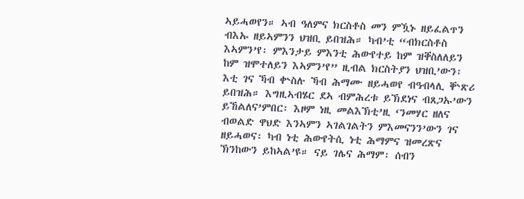ኣይሓወየን። ኣብ ዓለምና ክርስቶስ መን ምዃኑ ዘይፈልጥን ብእኡ ዘይኣምንን ህዝቢ ይበዝሕ። ካብ’ቲ “ብክርስቶስ እኣምን’የ፡ ምእንታይ ምእንቲ ሕውየተይ ከም ዝቐስለለይን ከም ዝሞተለይን እኣምን’የ” ዚብል ክርስትያን ህዝቢ’ውን፡ እቲ ገና ኻብ ቍስሉ ኻብ ሕማሙ ዘይሓወየ ብዓብላሊ ቝጽሪ ይበዝሕ። እግዚኣብሄር ደኣ ብምሕረቱ ይኽደነና ብጸጋኡ’ውን ይኸልለና’ምበር፡ እዞም ነዚ መልእኽቲ’ዚ ‘ንመሃር ዘለና ብወልድ ዋህድ እንኣምን ኣገልገልትን ምእመናንን’ውን ገና ዘይሓወና፡ ካብ ነቲ ሕውየትሲ ነቲ ሕማምና ዝመረጽና ኽንከውን ይከኣል’ዩ። ናይ ገሌና ሕማም፡ ሰብን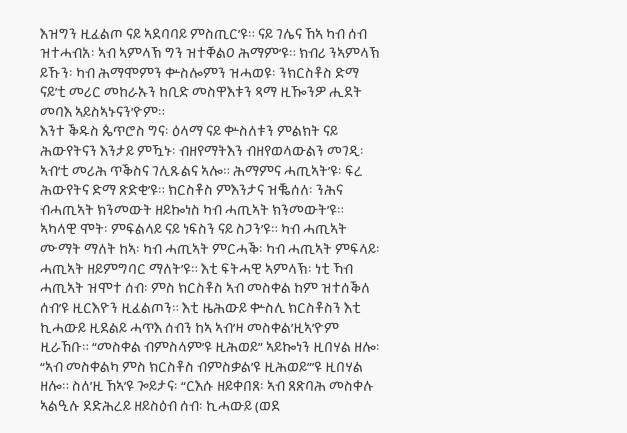እዝግን ዚፈልጦ ናይ ኣደባባይ ምስጢር’ዩ። ናይ ገሌና ኸኣ ካብ ሰብ ዝተሓብአ፡ ኣብ ኣምላኽ ግን ዝተቐልዐ ሕማም’ዩ። ክብሪ ንኣምላኽ ይኹን፡ ካብ ሕማሞምን ቍስሎምን ዝሓወዩ፡ ንክርስቶስ ድማ ናይ’ቲ መሪር መከራኡን ከቢድ መስዋእቱን ጻማ ዚዀንዎ ሒደት መባእ ኣይስኣኑናን’ዮም።
እንተ ቕዱስ ጴጥሮስ ግና፡ ዕላማ ናይ ቍስለቱን ምልክት ናይ ሕውየትናን እንታይ ምዃኑ፡ ብዘየማትእን ብዘየወላውልን መገዲ፡ ኣብ’ቲ መሪሕ ጥቕስና ገሊጹልና ኣሎ። ሕማምና ሓጢኣት’ዩ፡ ፍረ ሕውየትና ድማ ጽድቂ’ዩ። ክርስቶስ ምእንታና ዝቘሰለ፡ ንሕና ብሓጢኣት ክንመውት ዘይኰነስ ካብ ሓጢኣት ክንመውት’ዩ። ኣካላዊ ሞት፡ ምፍልላይ ናይ ነፍስን ናይ ስጋን’ዩ። ካብ ሓጢኣት ሙማት ማለት ከኣ፡ ካብ ሓጢኣት ምርሓቕ፡ ካብ ሓጢኣት ምፍላይ፡ ሓጢኣት ዘይምግባር ማለት’ዩ። እቲ ፍትሓዊ ኣምላኽ፡ ነቲ ኻብ ሓጢኣት ዝሞተ ሰብ፡ ምስ ክርስቶስ ኣብ መስቀል ከም ዝተሰቕለ ሰብ’ዩ ዚርእዮን ዚፈልጦን። እቲ ዜሕውይ ቍስሊ ክርስቶስን እቲ ኪሓውይ ዚደልይ ሓጥእ ሰብን ከኣ ኣብ’ዛ መስቀል’ዚኣ’ዮም ዚራኸቡ። “መስቀል ብምስላም’ዩ ዚሕወይ” ኣይኰነን ዚበሃል ዘሎ፡ “ኣብ መስቀልካ ምስ ክርስቶስ ብምስቃል’ዩ ዚሕወይ”’ዩ ዚበሃል ዘሎ። ስለ’ዚ ኸኣ’ዩ ጐይታና፡ “ርእሱ ዘይቀበጸ፡ ኣብ ጸጽባሕ መስቀሉ ኣልዒሉ ደድሕረይ ዘይስዕብ ሰብ፡ ኪሓውይ (ወደ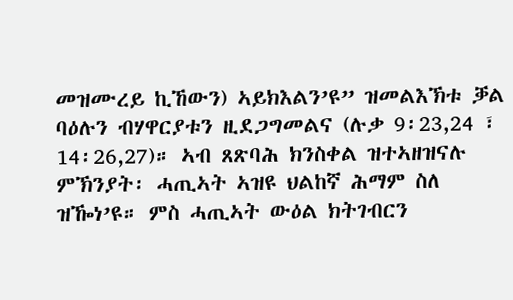መዝሙረይ ኪኸውን) ኣይክእልን’ዩ” ዝመልእኽቱ ቓል ባዕሉን ብሃዋርያቱን ዚደጋግመልና (ሉቃ 9፡23,24 ፣ 14፡26,27)። ኣብ ጸጽባሕ ክንስቀል ዝተኣዘዝናሉ ምኽንያት፡ ሓጢኣት ኣዝዩ ህልከኛ ሕማም ስለ ዝዀነ’ዩ። ምስ ሓጢኣት ውዕል ክትገብርን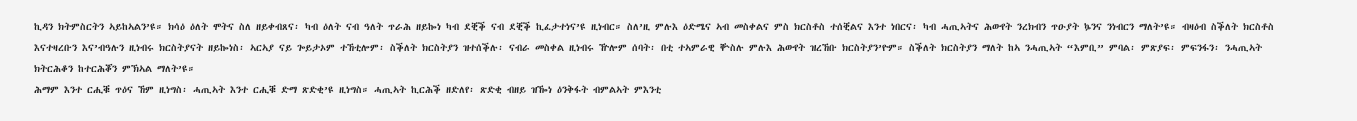ኪዳን ክትምስርትን ኣይከኣልን’ዩ። ክሳዕ ዕለት ሞትና ስለ ዘይቀብጸና፡ ካብ ዕለት ናብ ዓለት ጥራሕ ዘይኰነ ካብ ደቒቕ ናብ ደቒቕ ኪፈታተነና’ዩ ዚነብር። ስለ’ዚ ምሉእ ዕድሜና ኣብ መስቀልና ምስ ክርስቶስ ተሰቒልና እንተ ነበርና፡ ካብ ሓጢኣትና ሕውየት ንረክብን ጥዑያት ኴንና ንነብርን ማለት’ዩ። ብዛዕብ ስቕለት ክርስቶስ እናተዛረቡን እና’ብዓሉን ዚነብሩ ክርስትያናት ዘይኰነስ፡ ኣርኣያ ናይ ጐይታኦም ተኸቲሎም፡ ስቕለት ክርስትያን ዝተሰቕሉ፡ ናብራ መስቀል ዚነብሩ ዅሎም ሰባት፡ በቲ ተኣምራዊ ቝስሉ ምሉእ ሕውየት ዝረኸቡ ክርስትያን’ዮም። ስቕለት ክርስትያን ማለት ከኣ ንሓጢኣት “እምቢ” ምባል፡ ምጽያፍ፡ ምፍንፋን፡ ንሓጢኣት ክትርሕቆን ከተርሕቖን ምኽኣል ማለት’ዩ።
ሕማም እንተ ርሒቑ ጥዕና ኸም ዚነግስ፡ ሓጢኣት እንተ ርሒቑ ድማ ጽድቂ’ዩ ዚነግስ። ሓጢኣት ኪርሕቕ ዘድለየ፡ ጽድቂ ብዘይ ዝዀነ ዕንቅፋት ብምልኣት ምእንቲ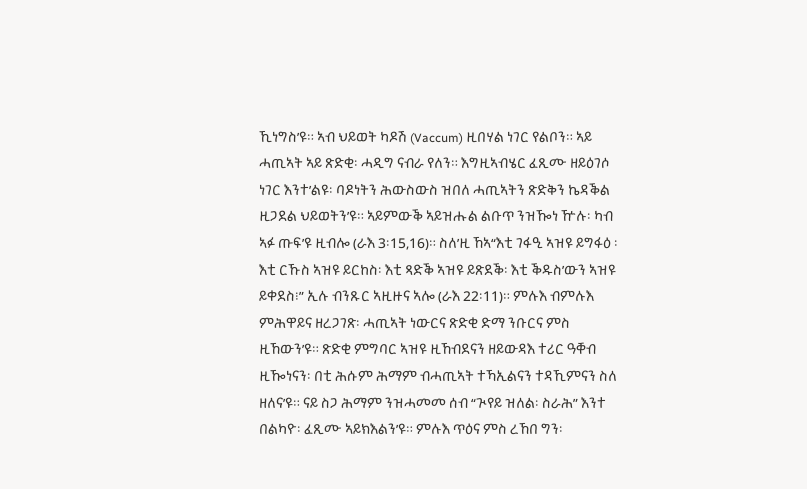ኺነግስ’ዩ። ኣብ ህይወት ካዶሽ (Vaccum) ዚበሃል ነገር የልቦን። ኣይ ሓጢኣት ኣይ ጽድቂ፡ ሓዲግ ናብራ የለን። እግዚኣብሄር ፈጺሙ ዘይዕገሶ ነገር እንተ’ልዩ፡ ባዶነትን ሕውስውስ ዝበለ ሓጢኣትን ጽድቅን ኬዳቕል ዚጋደል ህይወትን’ዩ። ኣይምውቕ ኣይዝሑል ልቡጥ ንዝዀነ ዅሉ፡ ካብ ኣፉ ጡፍ’ዩ ዚብሎ (ራእ 3፡15,16)። ስለ’ዚ ኸኣ“እቲ ገፋዒ ኣዝዩ ይግፋዕ ፡ እቲ ርኹስ ኣዝዩ ይርከስ፡ እቲ ጻድቕ ኣዝዩ ይጽደቕ፡ እቲ ቕዱስ’ውን ኣዝዩ ይቀደስ፧” ኢሉ ብንጹር ኣዚዙና ኣሎ (ራእ 22፡11)። ምሉእ ብምሉእ ምሕዋይና ዘረጋገጽ፡ ሓጢኣት ነውርና ጽድቂ ድማ ንቡርና ምስ ዚኸውን’ዩ። ጽድቂ ምግባር ኣዝዩ ዚኸብደናን ዘይውዳእ ተሪር ዓቐብ ዚዀነናን፡ በቲ ሕሱም ሕማም ብሓጢኣት ተኻኢልናን ተዳኺምናን ስለ ዘለና’ዩ። ናይ ስጋ ሕማም ንዝሓመመ ሰብ “ጒየይ ዝለል፡ ስራሕ” እንተ በልካዮ፡ ፈጺሙ ኣይክእልን’ዩ። ምሉእ ጥዕና ምስ ረኸበ ግን፡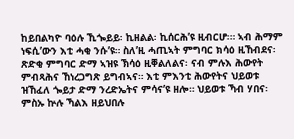ከይበልካዮ ባዕሉ ኺጐይይ፡ ኪዘልል፡ ኪሰርሕ’ዩ ዚብርሆ፡። ኣብ ሕማም ነፍሲ’ውን እቲ ሓቂ ንሱ’ዩ። ስለ’ዚ ሓጢኣት ምግባር ክሳዕ ዚኸብደና፡ ጽድቂ ምግባር ድማ ኣዝዩ ኽሳዕ ዚቐልለልና፡ ናብ ምሉእ ሕውየት ምብጻሕና ኸነረጋግጽ ይግብኣና። እቲ ምእንቲ ሕውየትና ህይወቱ ዝኸፈለ ጐይታ ድማ ንረድኤትና ምሳና’ዩ ዘሎ። ህይወቱ ኻብ ሃበና፡ ምስኡ ኵሉ ኻልእ ዘይህበሉ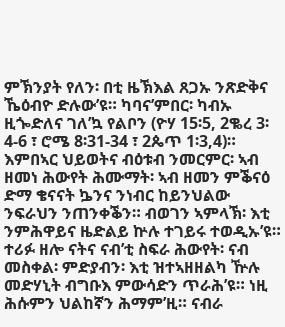ምኽንያት የለን፡ በቲ ዜኽእል ጸጋኡ ንጽድቅና ኼዕብዮ ድሉው’ዩ። ካባና’ምበር፡ ካብኡ ዚጐድለና ገለ’ኳ የልቦን (ዮሃ 15፡5, 2ቈረ 3፡4-6 ፣ ሮሜ 8፡31-34 ፣ 2ጴጥ 1፡3,4)።
እምበኣር ህይወትና ብዕቱብ ንመርምር፡ ኣብ ዘመነ ሕውየት ሕሙማት፡ ኣብ ዘመን ምቕናዕ ድማ ቄናናት ኴንና ንነብር ከይንህልው ንፍራህን ንጠንቀቕን። ብወገን ኣምላኽ፡ እቲ ንምሕዋይና ዜድልይ ኵሉ ተገይሩ ተወዲኡ’ዩ። ተሪፉ ዘሎ ናትና ናብ’ቲ ስፍራ ሕውየት፡ ናብ መስቀል፡ ምድያብን፡ እቲ ዝተኣዘዘልካ ዅሉ መድሃኒት ብግቡእ ምውሳድን ጥራሕ’ዩ። ነዚ ሕሱምን ህልከኛን ሕማም’ዚ። ናብራ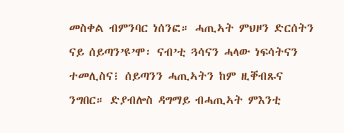መስቀል ብምንባር ነሰንፎ። ሓጢኣት ምህዞን ድርሰትን ናይ ሰይጣን’ዩ’ሞ፡ ናብ’ቲ ጓሳናን ሓላው ነፍሳትናን ተመሊስና፧ ሰይጣንን ሓጢኣትን ከም ዚቐብጹና ንግበር። ድያብሎስ ዳግማይ ብሓጢኣት ምእንቲ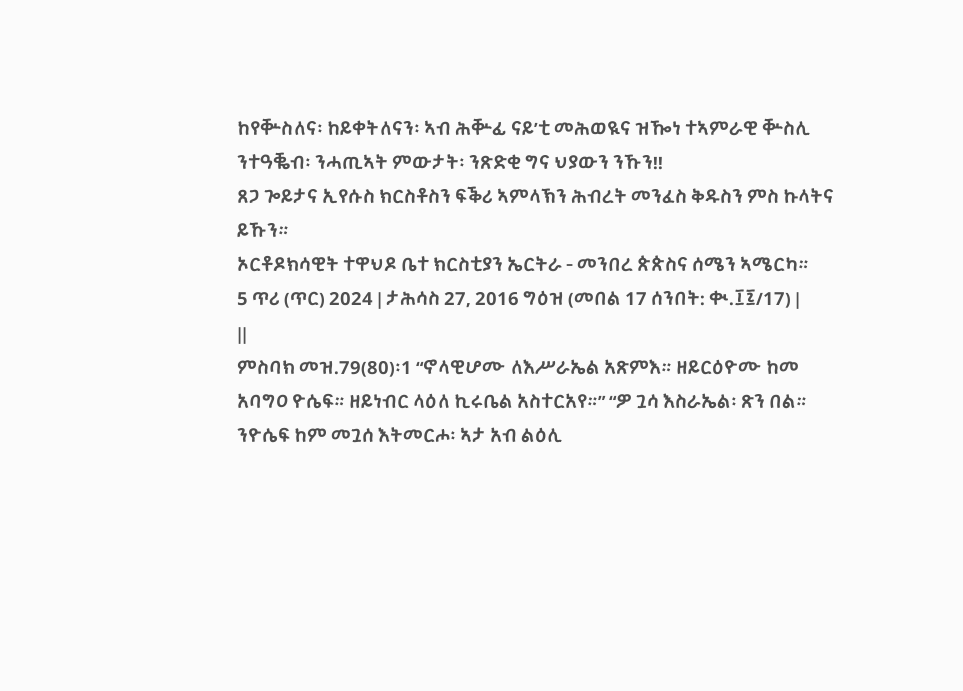ከየቝስለና፡ ከይቀትለናን፡ ኣብ ሕቝፊ ናይ’ቲ መሕወዪና ዝዀነ ተኣምራዊ ቝስሊ ንተዓቘብ፡ ንሓጢኣት ምውታት፡ ንጽድቂ ግና ህያውን ንኹን!!
ጸጋ ጐይታና ኢየሱስ ክርስቶስን ፍቕሪ ኣምላኽን ሕብረት መንፈስ ቅዱስን ምስ ኩላትና ይኹን።
ኦርቶዶክሳዊት ተዋህዶ ቤተ ክርስቲያን ኤርትራ - መንበረ ጵጵስና ሰሜን ኣሜርካ።
5 ጥሪ (ጥር) 2024 | ታሕሳስ 27, 2016 ግዕዝ (መበል 17 ሰንበት: ቊ.፲፯/17) |
||
ምስባክ መዝ.79(80)፡1 “ኖላዊሆሙ ለእሥራኤል አጽምእ። ዘይርዕዮሙ ከመ አባግዐ ዮሴፍ። ዘይነብር ላዕለ ኪሩቤል አስተርአየ።” “ዎ ጓሳ እስራኤል፡ ጽን በል። ንዮሴፍ ከም መጓሰ እትመርሖ፡ ኣታ አብ ልዕሊ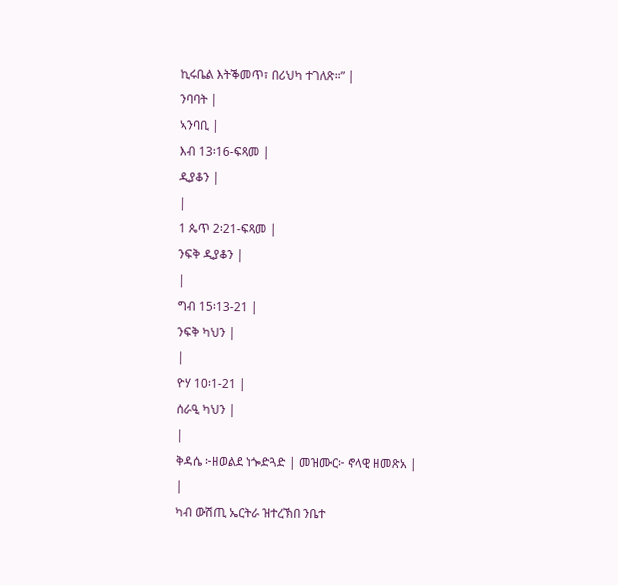ኪሩቤል እትቕመጥ፣ በሪህካ ተገለጽ።” |
ንባባት |
ኣንባቢ |
እብ 13፡16-ፍጻመ |
ዲያቆን |
|
1 ጴጥ 2፡21-ፍጻመ |
ንፍቅ ዲያቆን |
|
ግብ 15፡13-21 |
ንፍቅ ካህን |
|
ዮሃ 10፡1-21 |
ሰራዒ ካህን |
|
ቅዳሴ ፦ዘወልደ ነጐድጓድ | መዝሙር፦ ኖላዊ ዘመጽአ |
|
ካብ ውሽጢ ኤርትራ ዝተረኽበ ንቤተ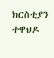ክርስቲያን ተዋህዶ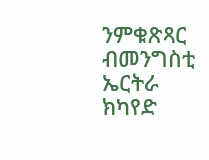ንምቁጽጻር ብመንግስቲ ኤርትራ ክካየድ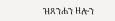ዝጸንሐን ዘሎን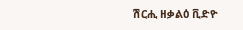ሽርሒ ዘቃልዕ ቪድዮ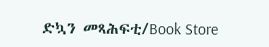ድኳን መጻሕፍቲ/Book Store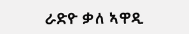ራድዮ ቃለ ኣዋዲ